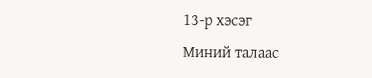13-р хэсэг
Миний талаас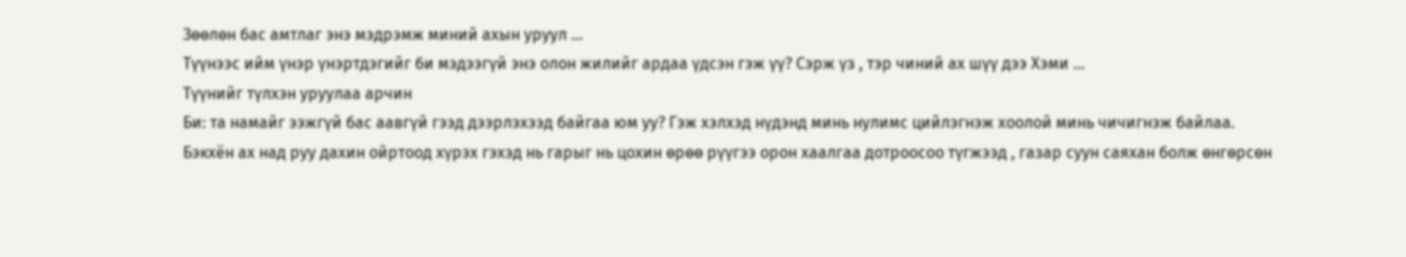Зөөлөн бас амтлаг энэ мэдрэмж миний ахын уруул ...
Түүнээс ийм үнэр үнэртдэгийг би мэдээгүй энэ олон жилийг ардаа үдсэн гэж үү? Сэрж үз , тэр чиний ах шүү дээ Хэми ...
Түүнийг түлхэн уруулаа арчин
Би: та намайг ээжгүй бас аавгүй гээд дээрлэхээд байгаа юм уу? Гэж хэлхэд нүдэнд минь нулимс цийлэгнэж хоолой минь чичигнэж байлаа. Бэкхён ах над руу дахин ойртоод хүрэх гэхэд нь гарыг нь цохин өрөө рүүгээ орон хаалгаа дотроосоо түгжээд , газар суун саяхан болж өнгөрсөн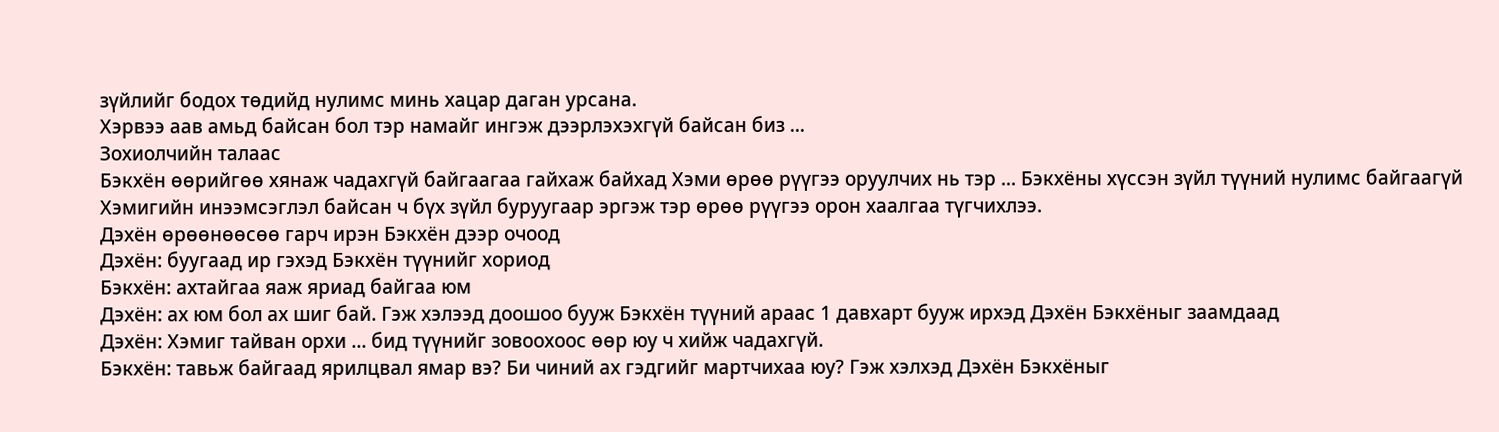зүйлийг бодох төдийд нулимс минь хацар даган урсана.
Хэрвээ аав амьд байсан бол тэр намайг ингэж дээрлэхэхгүй байсан биз ...
Зохиолчийн талаас
Бэкхён өөрийгөө хянаж чадахгүй байгаагаа гайхаж байхад Хэми өрөө рүүгээ оруулчих нь тэр ... Бэкхёны хүссэн зүйл түүний нулимс байгаагүй Хэмигийн инээмсэглэл байсан ч бүх зүйл буруугаар эргэж тэр өрөө рүүгээ орон хаалгаа түгчихлээ.
Дэхён өрөөнөөсөө гарч ирэн Бэкхён дээр очоод
Дэхён: буугаад ир гэхэд Бэкхён түүнийг хориод
Бэкхён: ахтайгаа яаж яриад байгаа юм
Дэхён: ах юм бол ах шиг бай. Гэж хэлээд доошоо бууж Бэкхён түүний араас 1 давхарт бууж ирхэд Дэхён Бэкхёныг заамдаад
Дэхён: Хэмиг тайван орхи ... бид түүнийг зовоохоос өөр юу ч хийж чадахгүй.
Бэкхён: тавьж байгаад ярилцвал ямар вэ? Би чиний ах гэдгийг мартчихаа юу? Гэж хэлхэд Дэхён Бэкхёныг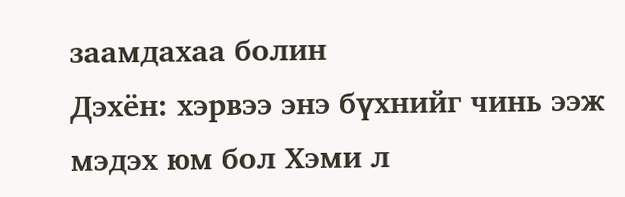заамдахаа болин
Дэхён: хэрвээ энэ бүхнийг чинь ээж мэдэх юм бол Хэми л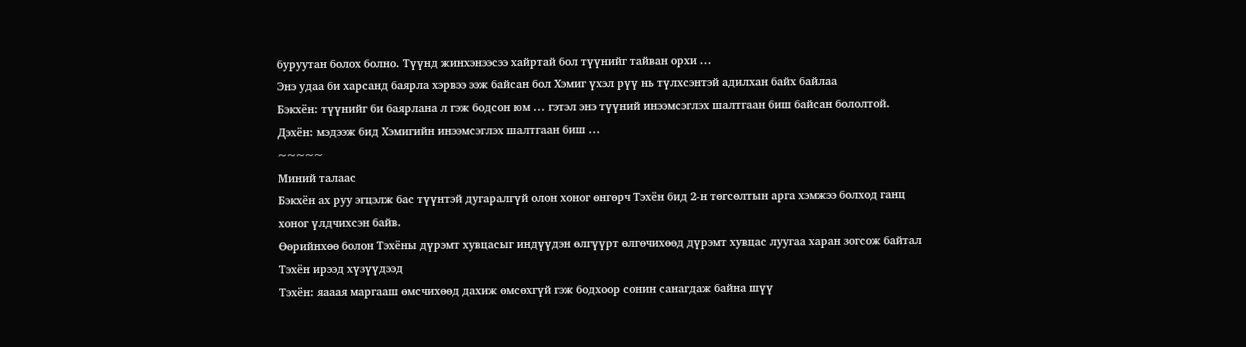буруутан болох болно. Түүнд жинхэнээсээ хайртай бол түүнийг тайван орхи ...
Энэ удаа би харсанд баярла хэрвээ ээж байсан бол Хэмиг үхэл рүү нь түлхсэнтэй адилхан байх байлаа
Бэкхён: түүнийг би баярлана л гэж бодсон юм ... гэтэл энэ түүний инээмсэглэх шалтгаан биш байсан бололтой.
Дэхён: мэдээж бид Хэмигийн инээмсэглэх шалтгаан биш ...
~~~~~
Миний талаас
Бэкхён ах руу эгцэлж бас түүнтэй дугаралгүй олон хоног өнгөрч Тэхён бид 2-н төгсөлтын арга хэмжээ болход ганц хоног үлдчихсэн байв.
Өөрийнхөө болон Тэхёны дүрэмт хувцасыг индүүдэн өлгүүрт өлгөчихөөд дүрэмт хувцас луугаа харан зогсож байтал Тэхён ирээд хүзүүдээд
Тэхён: яааая маргааш өмсчихөөд дахиж өмсөхгүй гэж бодхоор сонин санагдаж байна шүү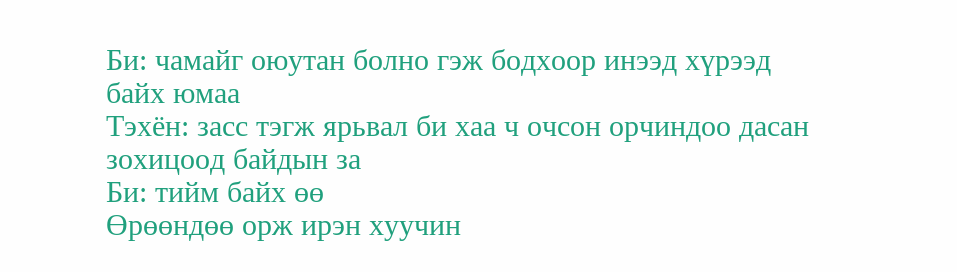Би: чамайг оюутан болно гэж бодхоор инээд хүрээд байх юмаа
Тэхён: засс тэгж ярьвал би хаа ч очсон орчиндоо дасан зохицоод байдын за
Би: тийм байх өө
Өрөөндөө орж ирэн хуучин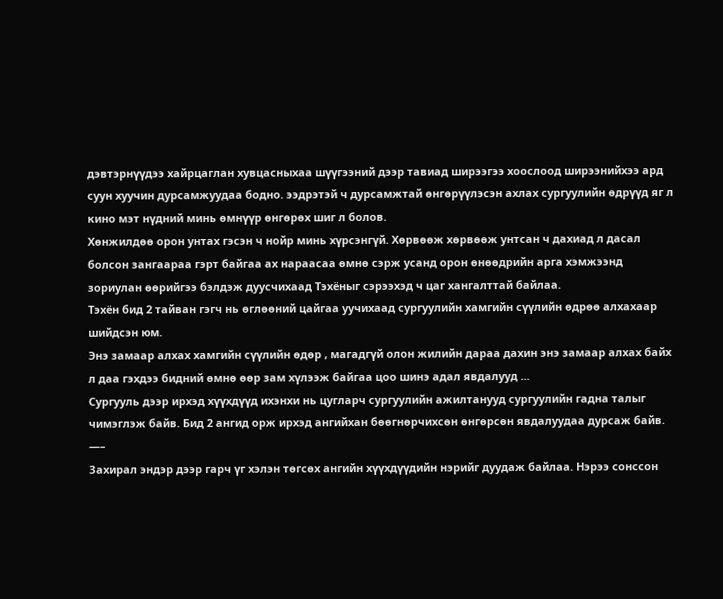дэвтэрнүүдээ хайрцаглан хувцасныхаа шүүгээний дээр тавиад ширээгээ хоослоод ширээнийхээ ард суун хуучин дурсамжуудаа бодно. ээдрэтэй ч дурсамжтай өнгөрүүлэсэн ахлах сургуулийн өдрүүд яг л кино мэт нүдний минь өмнүүр өнгөрөх шиг л болов.
Хөнжилдөө орон унтах гэсэн ч нойр минь хүрсэнгүй. Хөрвөөж хөрвөөж унтсан ч дахиад л дасал болсон зангаараа гэрт байгаа ах нараасаа өмнө сэрж усанд орон өнөөдрийн арга хэмжээнд зориулан өөрийгээ бэлдэж дуусчихаад Тэхёныг сэрээхэд ч цаг хангалттай байлаа.
Тэхён бид 2 тайван гэгч нь өглөөний цайгаа уучихаад сургуулийн хамгийн сүүлийн өдрөө алхахаар шийдсэн юм.
Энэ замаар алхах хамгийн сүүлийн өдөр , магадгүй олон жилийн дараа дахин энэ замаар алхах байх л даа гэхдээ бидний өмнө өөр зам хүлээж байгаа цоо шинэ адал явдалууд ...
Сургууль дээр ирхэд хүүхдүүд ихэнхи нь цугларч сургуулийн ажилтанууд сургуулийн гадна талыг чимэглэж байв. Бид 2 ангид орж ирхэд ангийхан бөөгнөрчихсөн өнгөрсөн явдалуудаа дурсаж байв.
—–
Захирал эндэр дээр гарч үг хэлэн төгсөх ангийн хүүхдүүдийн нэрийг дуудаж байлаа. Нэрээ сонссон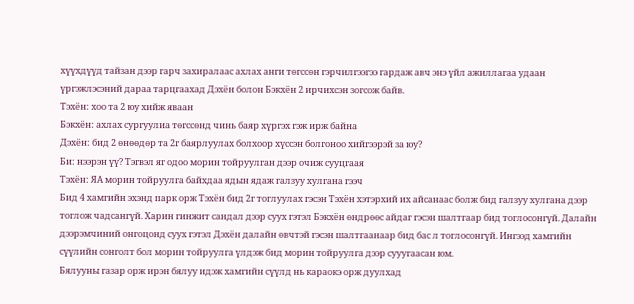хүүхдүүд тайзан дээр гарч захиралаас ахлах анги төгссөн гэрчилгээгээ гардаж авч энэ үйл ажиллагаа удаан үргэжлэсэний дараа тарцгаахад Дэхён болон Бэкхён 2 ирчихсэн зогсож байв.
Тэхён: хоо та 2 юу хийж яваан
Бэкхён: ахлах сургуулиа төгссөнд чинь баяр хүргэх гэж ирж байна
Дэхён: бид 2 өнөөдөр та 2г баярлуулах болхоор хүссэн болгоноо хийгээрэй за юу?
Би: нээрэн үү? Тэгвэл яг одоо морин тойруулган дээр очиж сууцгаая
Тэхён: ЯА морин тойруулга байхдаа ядын ядаж галзуу хулгана гээч
Бид 4 хамгийн эхэнд парк орж Тэхён бид 2г тоглуулах гэсэн Тэхён хэтэрхий их айсанаас болж бид галзуу хулгана дээр тоглож чадсангүй. Харин гинжит сандал дээр суух гэтэл Бэкхён өндрөөс айдаг гэсэн шалтгаар бид тоглосонгүй. Далайн дээрэмчиний онгоцонд суух гэтэл Дэхён далайн өвчтэй гэсэн шалтгаанаар бид бас л тоглосонгүй. Ингээд хамгийн сүүлийн сонголт бол морин тойруулга үлдэж бид морин тойруулга дээр сууугаасан юм.
Бялууны газар орж ирэн бялуу идэж хамгийн сүүлд нь караокэ орж дуулхад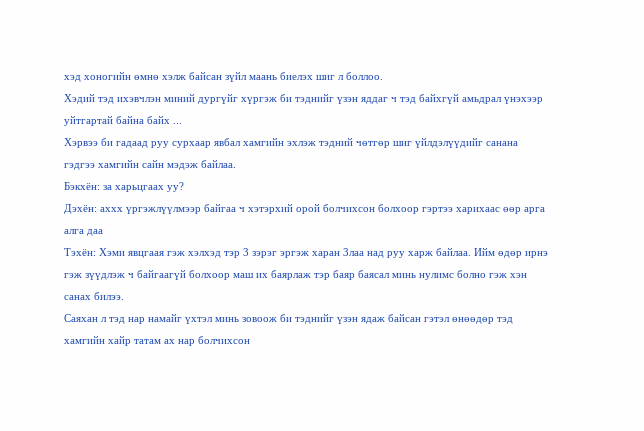хэд хоногийн өмнө хэлж байсан зүйл маань биелэх шиг л боллоо.
Хэдий тэд ихэвчлэн миний дургүйг хүргэж би тэднийг үзэн яддаг ч тэд байхгүй амьдрал үнэхээр уйтгартай байна байх ...
Хэрвээ би гадаад руу сурхаар явбал хамгийн эхлэж тэдний чөтгөр шиг үйлдэлүүдийг санана гэдгээ хамгийн сайн мэдэж байлаа.
Бэкхён: за харьцгаах уу?
Дэхён: аххх үргэжлүүлмээр байгаа ч хэтэрхий орой болчихсон болхоор гэртээ харихаас өөр арга алга даа
Тэхён: Хэми явцгаая гэж хэлхэд тэр 3 зэрэг эргэж харан 3лаа над руу харж байлаа. Ийм өдөр ирнэ гэж зүүдлэж ч байгаагүй болхоор маш их баярлаж тэр баяр баясал минь нулимс болно гэж хэн санах билээ.
Саяхан л тэд нар намайг үхтэл минь зовоож би тэднийг үзэн ядаж байсан гэтэл өнөөдөр тэд хамгийн хайр татам ах нар болчихсон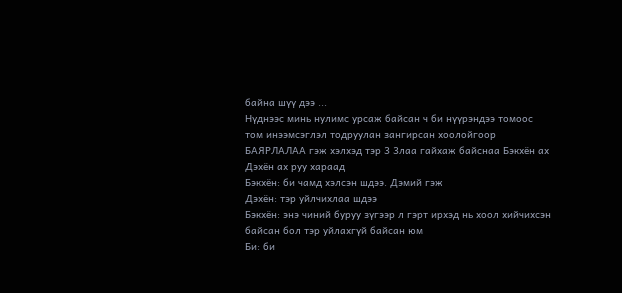байна шүү дээ ...
Нүднээс минь нулимс урсаж байсан ч би нүүрэндээ томоос том инээмсэглэл тодруулан зангирсан хоолойгоор БАЯРЛАЛАА гэж хэлхэд тэр 3 3лаа гайхаж байснаа Бэкхён ах Дэхён ах руу хараад
Бэкхён: би чамд хэлсэн шдээ. Дэмий гэж
Дэхён: тэр уйлчихлаа шдээ
Бэкхён: энэ чиний буруу зүгээр л гэрт ирхэд нь хоол хийчихсэн байсан бол тэр уйлахгүй байсан юм
Би: би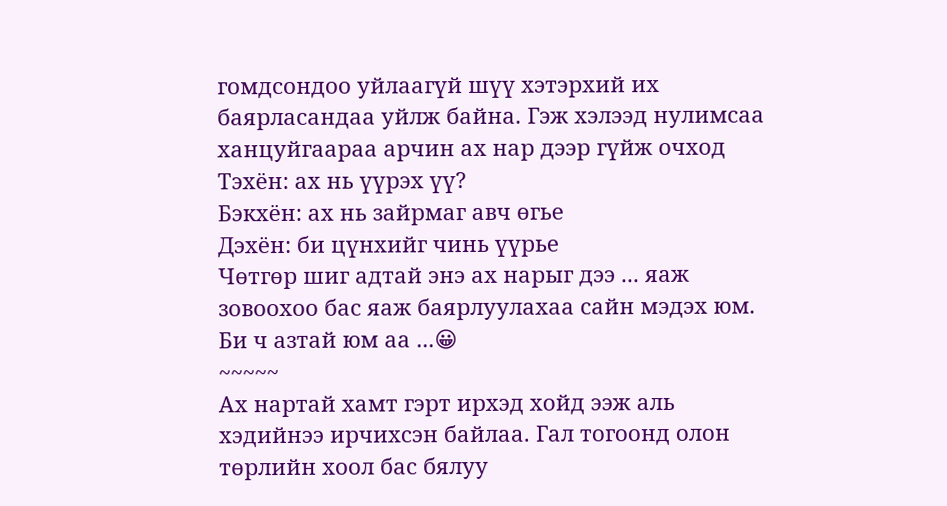гомдсондоо уйлаагүй шүү хэтэрхий их баярласандаа уйлж байна. Гэж хэлээд нулимсаа ханцуйгаараа арчин ах нар дээр гүйж очход
Тэхён: ах нь үүрэх үү?
Бэкхён: ах нь зайрмаг авч өгье
Дэхён: би цүнхийг чинь үүрье
Чөтгөр шиг адтай энэ ах нарыг дээ ... яаж зовоохоо бас яаж баярлуулахаа сайн мэдэх юм. Би ч азтай юм аа ...😀
~~~~~
Ах нартай хамт гэрт ирхэд хойд ээж аль хэдийнээ ирчихсэн байлаа. Гал тогоонд олон төрлийн хоол бас бялуу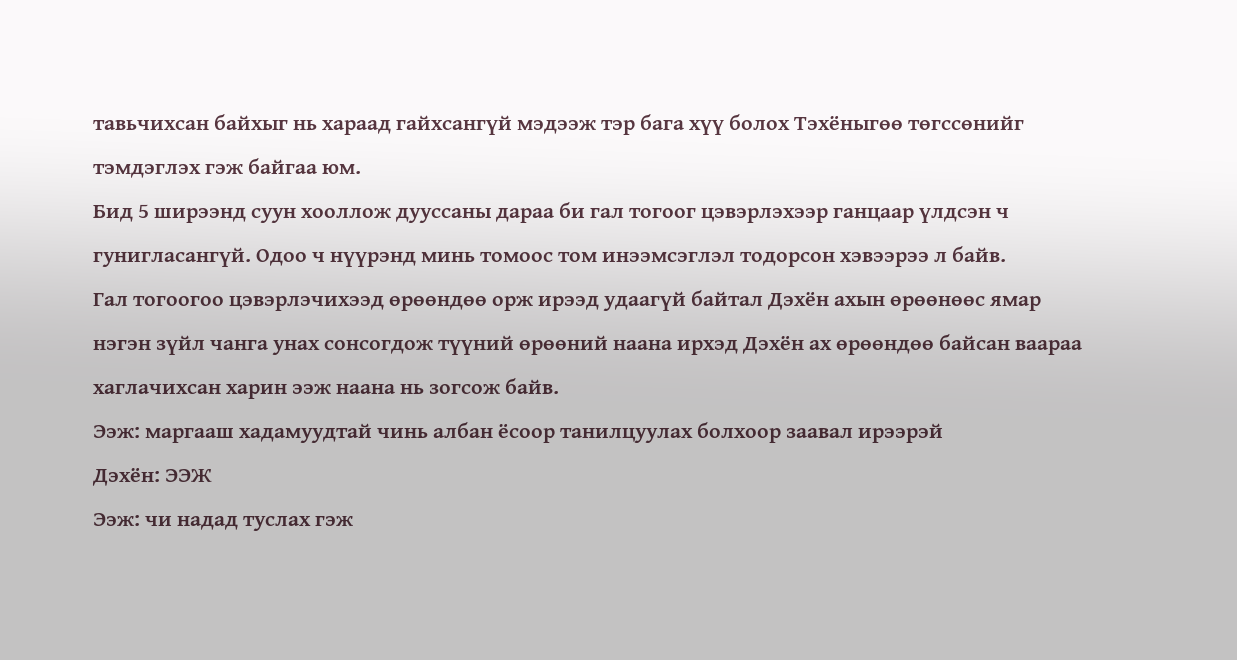тавьчихсан байхыг нь хараад гайхсангүй мэдээж тэр бага хүү болох Тэхёныгөө төгссөнийг тэмдэглэх гэж байгаа юм.
Бид 5 ширээнд суун хооллож дууссаны дараа би гал тогоог цэвэрлэхээр ганцаар үлдсэн ч гунигласангүй. Одоо ч нүүрэнд минь томоос том инээмсэглэл тодорсон хэвээрээ л байв.
Гал тогоогоо цэвэрлэчихээд өрөөндөө орж ирээд удаагүй байтал Дэхён ахын өрөөнөөс ямар нэгэн зүйл чанга унах сонсогдож түүний өрөөний наана ирхэд Дэхён ах өрөөндөө байсан ваараа хаглачихсан харин ээж наана нь зогсож байв.
Ээж: маргааш хадамуудтай чинь албан ёсоор танилцуулах болхоор заавал ирээрэй
Дэхён: ЭЭЖ
Ээж: чи надад туслах гэж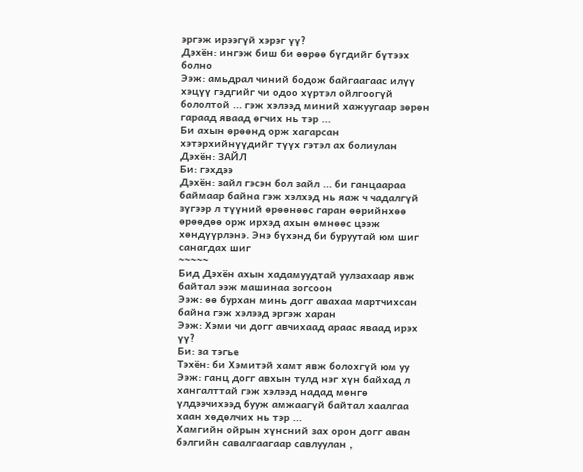эргэж ирээгүй хэрэг үү?
Дэхён: ингэж биш би өөрөө бүгдийг бүтээх болно
Ээж: амьдрал чиний бодож байгаагаас илүү хэцүү гэдгийг чи одоо хүртэл ойлгоогүй бололтой ... гэж хэлээд миний хажуугаар зөрөн гараад яваад өгчих нь тэр ...
Би ахын өрөөнд орж хагарсан хэтэрхийнүүдийг түүх гэтэл ах болиулан
Дэхён: ЗАЙЛ
Би: гэхдээ
Дэхён: зайл гэсэн бол зайл ... би ганцаараа баймаар байна гэж хэлхэд нь яаж ч чадалгүй зүгээр л түүний өрөөнөөс гаран өөрийнхөө өрөөдөө орж ирхэд ахын өмнөөс цээж хөндүүрлэнэ. Энэ бүхэнд би буруутай юм шиг санагдах шиг
~~~~~
Бид Дэхён ахын хадамуудтай уулзахаар явж байтал ээж машинаа зогсоон
Ээж: өө бурхан минь догг авахаа мартчихсан байна гэж хэлээд эргэж харан
Ээж: Хэми чи догг авчихаад араас яваад ирэх үү?
Би: за тэгье
Тэхён: би Хэмитэй хамт явж болохгүй юм уу
Ээж: ганц догг авхын тулд нэг хүн байхад л хангалттай гэж хэлээд надад мөнгө үлдээчихээд бууж амжаагүй байтал хаалгаа хаан хөдөлчих нь тэр ...
Хамгийн ойрын хүнсний зах орон догг аван бэлгийн савалгаагаар савлуулан ,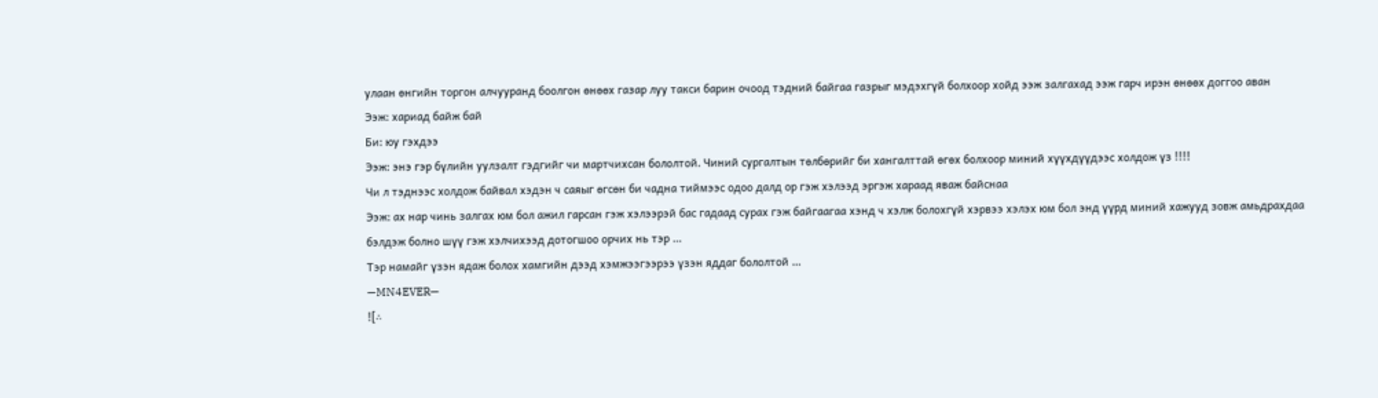улаан өнгийн торгон алчууранд боолгон өнөөх газар луу такси барин очоод тэдний байгаа газрыг мэдэхгүй болхоор хойд ээж залгахад ээж гарч ирэн өнөөх доггоо аван
Ээж: хариад байж бай
Би: юу гэхдээ
Ээж: энэ гэр бүлийн уулзалт гэдгийг чи мартчихсан бололтой. Чиний сургалтын төлбөрийг би хангалттай өгөх болхоор миний хүүхдүүдээс холдож үз !!!!
Чи л тэднээс холдож байвал хэдэн ч саяыг өгсөн би чадна тиймээс одоо далд ор гэж хэлээд эргэж хараад яваж байснаа
Ээж: ах нар чинь залгах юм бол ажил гарсан гэж хэлээрэй бас гадаад сурах гэж байгаагаа хэнд ч хэлж болохгүй хэрвээ хэлэх юм бол энд үүрд миний хажууд зовж амьдрахдаа бэлдэж болно шүү гэж хэлчихээд дотогшоо орчих нь тэр ...
Тэр намайг үзэн ядаж болох хамгийн дээд хэмжээгээрээ үзэн яддаг бололтой ...
—MN4EVER—
![∴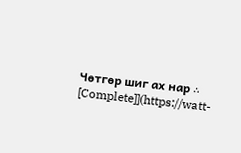Чөтгөр шиг ах нар ∴ [Complete]](https://watt-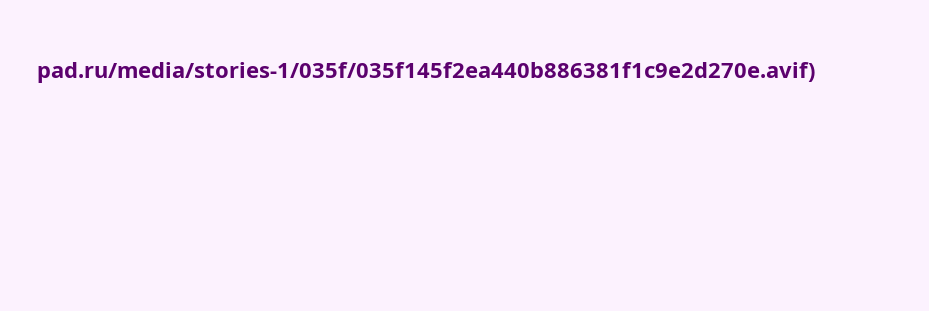pad.ru/media/stories-1/035f/035f145f2ea440b886381f1c9e2d270e.avif)